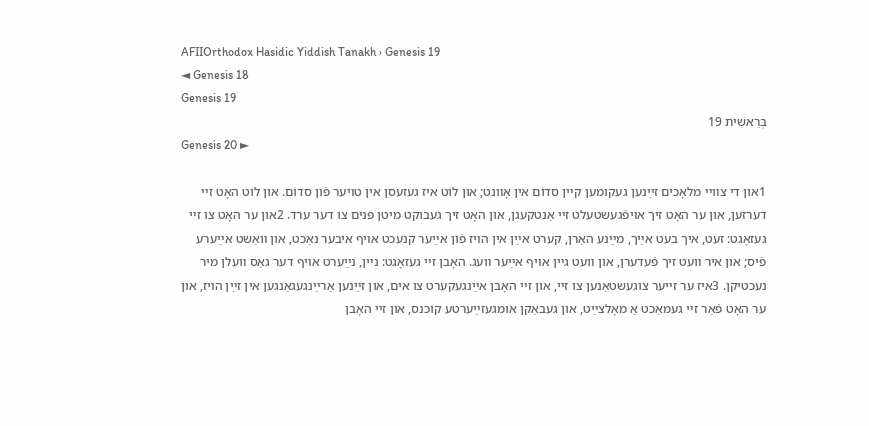AFIIOrthodox Hasidic Yiddish Tanakh › Genesis 19
◄ Genesis 18
Genesis 19
בְּרֵאשִׁית 19
Genesis 20 ►

1און די צװײ מלאָכים זײַנען געקומען קײן סדוֹם אין אָװנט; און לוֹט איז געזעסן אין טױער פֿון סדוֹם. און לוֹט האָט זײ דערזען, און ער האָט זיך אױפֿגעשטעלט זײ אַנטקעגן, און האָט זיך געבוקט מיטן פּנים צו דער ערד. 2און ער האָט צו זײ געזאָגט: זעט, איך בעט אײַך, מײַנע האַרן, קערט אײַן אין הױז פֿון אײַער קנעכט אױף איבער נאַכט, און װאַשט אײַערע פֿיס; און איר װעט זיך פֿעדערן, און װעט גײן אױף אײַער װעג. האָבן זײ געזאָגט: נײן, נײַערט אױף דער גאַס װעלן מיר נעכטיקן. 3איז ער זײער צוגעשטאַנען צו זײ, און זײ האָבן אײַנגעקערט צו אים, און זײַנען אַרײַנגעגאַנגען אין זײַן הױז, און ער האָט פֿאַר זײ געמאַכט אַ מאָלצײַט, און געבאַקן אומגעזײַערטע קוכנס, און זײ האָבן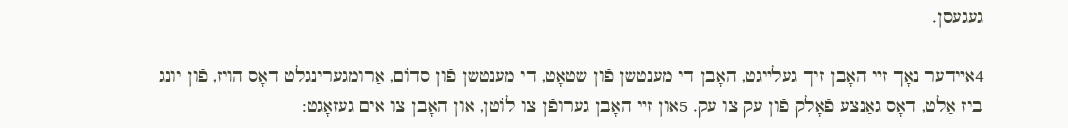געגעסן.

4אײדער נאָך זײ האָבן זיך געלײגט, האָבן די מענטשן פֿון שטאָט, די מענטשן פֿון סדוֹם, אַרומגערינגלט דאָס הױז, פֿון יונג ביז אַלט, דאָס גאַנצע פֿאָלק פֿון עק צו עק. 5און זײ האָבן גערופֿן צו לוֹטן, און האָבן צו אים געזאָגט: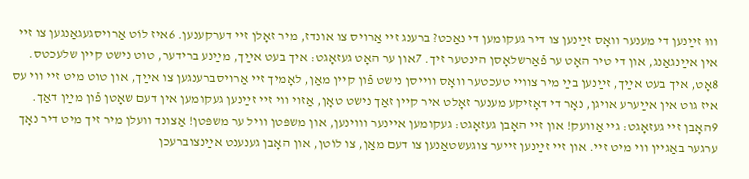װוּ זײַנען די מענער װאָס זײַנען צו דיר געקומען די נאַכט? ברענג זײ אַרױס צו אונדז, מיר זאָלן זײ דערקענען. 6איז לוֹט אַרױסגעגאַנגען צו זײ אין אײַנגאַנג, און די טיר האָט ער פֿאַרשלאָסן הינטער זיך. 7און ער האָט געזאָגט: איך בעט אײַך, מײַנע ברידער, טוט נישט קײן שלעכטס. 8אָט, איך בעט אײַך, זײַנען בײַ מיר צװײ טעכטער װאָס װײסן נישט פֿון קײן מאַן, לאָמיך זײ אַרױסברענגען צו אײַך, און טוט מיט זײ װי עס איז גוט אין אײַערע אױגן, נאָר די דאָזיקע מענער זאָלט איר קײן זאַך נישט טאָן, אַזױ װי זײ זײַנען געקומען אין דעם שאָטן פֿון מײַן דאַך. 9האָבן זײ געזאָגט: גײ אַװעק! און זײ האָבן געזאָגט: געקומען אײנער װױנען, און משפּטן װיל ער משפּטן! אַצונד װעלן מיר זיך מיט דיר נאָך ערגער באַגײן װי מיט זײ. און זײ זײַנען זײער צוגעשטאַנען צו דעם מאַן, צו לוֹטן, און האָבן גענענט אײַנצוברעכן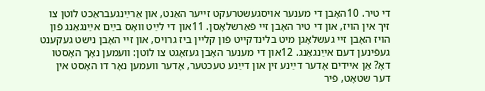די טיר. 10האָבן די מענער אױסגעשטרעקט זײער האַנט, און אַרײַנגעבראַכט לוֹטן צו זיך אין הױז, און די טיר האָבן זײ פֿאַרשלאָסן. 11און די לײַט װאָס בײַם אײַנגאַנג פֿון הױז האָבן זײ געשלאָגן מיט בלינדקײט פֿון קלײן ביז גרױס, און זײ האָבן נישט געקענט געפֿינען דעם אײַנגאַנג. 12און די מענער האָבן געזאָגט צו לוֹטן: װעמען נאָך האָסטו דאָ? אַן אײדים אָדער דײַנע זין און דײַנע טעכטער, אָדער װעמען נאָר דו האָסט אין דער שטאָט, פֿיר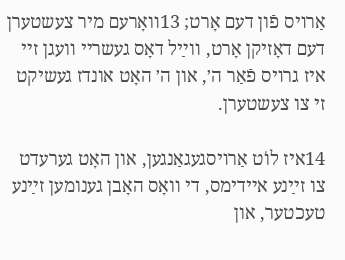אַרױס פֿון דעם אָרט; 13װאָרעם מיר צעשטערן דעם דאָזיקן אָרט, װײַל דאָס געשרײ װעגן זײ איז גרױס פֿאַר ה׳, און ה׳ האָט אונדז געשיקט זי צו צעשטערן.

14איז לוֹט אַרױסגעגאַנגען, און האָט גערעדט צו זײַנע אײדימס, די װאָס האָבן גענומען זײַנע טעכטער, און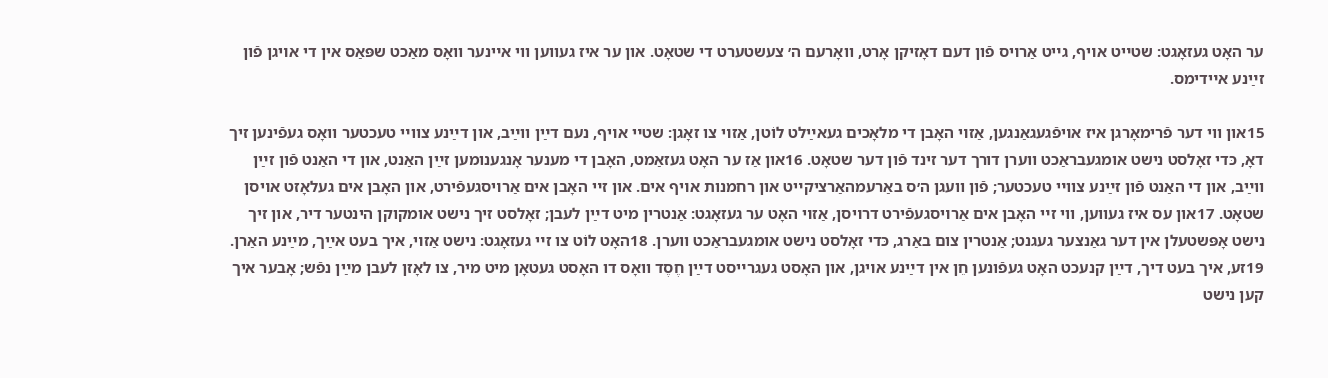ער האָט געזאָגט: שטײט אױף, גײט אַרױס פֿון דעם דאָזיקן אָרט, װאָרעם ה׳ צעשטערט די שטאָט. און ער איז געװען װי אײנער װאָס מאַכט שפּאַס אין די אױגן פֿון זײַנע אײדימס.

15און װי דער פֿרימאָרגן איז אױפֿגעגאַנגען, אַזױ האָבן די מלאָכים געאײַלט לוֹטן, אַזױ צו זאָגן: שטײ אױף, נעם דײַן װײַב, און דײַנע צװײ טעכטער װאָס געפֿינען זיך דאָ, כּדי זאָלסט נישט אומגעבראַכט װערן דורך דער זינד פֿון דער שטאָט. 16און אַז ער האָט געזאַמט, האָבן די מענער אָנגענומען זײַן האַנט, און די האַנט פֿון זײַן װײַב, און די האַנט פֿון זײַנע צװײ טעכטער; פֿון װעגן ה׳ס באַרעמהאַרציקײט און רחמנות אױף אים. און זײ האָבן אים אַרױסגעפֿירט, און האָבן אים געלאָזט אױסן שטאָט. 17און עס איז געװען, װי זײ האָבן אים אַרױסגעפֿירט דרױסן, אַזױ האָט ער געזאָגט: אַנטרין מיט דײַן לעבן; זאָלסט זיך נישט אומקוקן הינטער דיר, און זיך נישט אָפּשטעלן אין דער גאַנצער געגנט; אַנטרין צום באַרג, כּדי זאָלסט נישט אומגעבראַכט װערן. 18האָט לוֹט צו זײ געזאָגט: נישט אַזױ, איך בעט אײַך, מײַנע האַרן. 19זע, איך בעט דיך, דײַן קנעכט האָט געפֿונען חֵן אין דײַנע אױגן, און האָסט געגרײסט דײַן חֶסֶד װאָס דו האָסט געטאָן מיט מיר, צו לאָזן לעבן מײַן נפֿש; אָבער איך קען נישט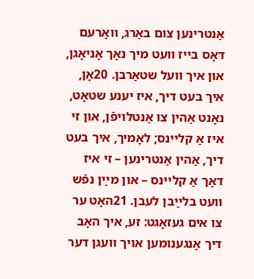אַנטרינען צום באַרג, װאָרעם דאָס בײז װעט מיך נאָך אָניאָגן, און איך װעל שטאַרבן. 20אָן, איך בעט דיך, איז יענע שטאָט, נאָנט אַהין צו אַנטלױפֿן, און זי איז אַ קלײנס; לאָמיך, איך בעט דיך, אַהין אַנטרינען – זי איז דאָך אַ קלײנס – און מײַן נפֿש װעט בלײַבן לעבן. 21האָט ער צו אים געזאָגט: זע, איך האָב דיך אָנגענומען אױך װעגן דער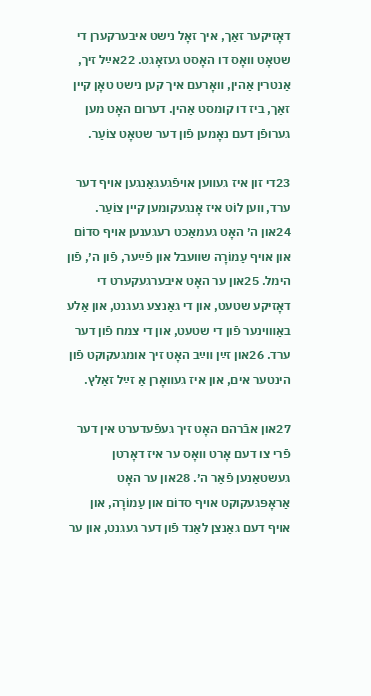דאָזיקער זאַך, איך זאָל נישט איבערקערן די שטאָט װאָס דו האָסט געזאָגט. 22אײַל זיך, אַנטרין אַהין, װאָרעם איך קען נישט טאָן קײן זאַך, ביז דו קומסט אַהין. דערום האָט מען גערופֿן דעם נאָמען פֿון דער שטאָט צוֹעַר.

23די זון איז געװען אױפֿגעגאַנגען אױף דער ערד, װען לוֹט איז אָנגעקומען קײן צוֹעַר. 24און ה׳ האָט געמאַכט רעגענען אױף סדוֹם און אױף עַמוֹרָה שװעבל און פֿײַער, פֿון ה׳, פֿון הימל. 25און ער האָט איבערגעקערט די דאָזיקע שטעט, און די גאַנצע געגנט, און אַלע באַװױנער פֿון די שטעט, און די צמח פֿון דער ערד. 26און זײַן װײַב האָט זיך אומגעקוקט פֿון הינטער אים, און איז געװאָרן אַ זײַל זאַלץ.

27און אבֿרהם האָט זיך געפֿעדערט אין דער פֿרי צו דעם אָרט װאָס ער איז דאָרטן געשטאַנען פֿאַר ה׳. 28און ער האָט אַראָפּגעקוקט אױף סדוֹם און עַמוֹרָה, און אױף דעם גאַנצן לאַנד פֿון דער געגנט, און ער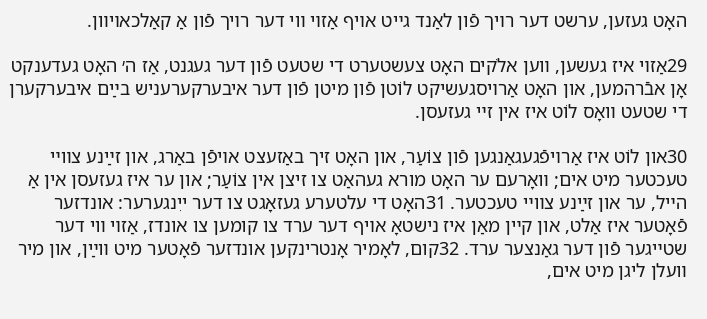האָט געזען, ערשט דער רױך פֿון לאַנד גײט אױף אַזױ װי דער רױך פֿון אַ קאַלכאױװן.

29אַזױ איז געשען, װען אלֹקים האָט צעשטערט די שטעט פֿון דער געגנט, אַז ה׳ האָט געדענקט אָן אבֿרהמען, און האָט אַרױסגעשיקט לוֹטן פֿון מיטן פֿון דער איבערקערעניש בײַם איבערקערן די שטעט װאָס לוֹט איז אין זײ געזעסן.

30און לוֹט איז אַרױפֿגעגאַנגען פֿון צוֹעַר, און האָט זיך באַזעצט אױפֿן באַרג, און זײַנע צװײ טעכטער מיט אים; װאָרעם ער האָט מורא געהאַט צו זיצן אין צוֹעַר; און ער איז געזעסן אין אַ הײל, ער און זײַנע צװײ טעכטער. 31האָט די עלטערע געזאָגט צו דער ייִנגערער: אונדזער פֿאָטער איז אַלט, און קײן מאַן איז נישטאָ אױף דער ערד צו קומען צו אונדז, אַזױ װי דער שטײגער פֿון דער גאַנצער ערד. 32קום, לאָמיר אָנטרינקען אונדזער פֿאָטער מיט װײַן, און מיר װעלן ליגן מיט אים,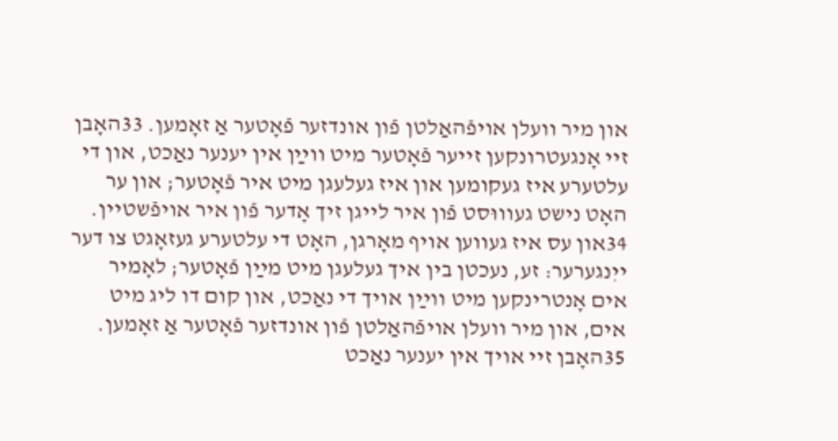און מיר װעלן אױפֿהאַלטן פֿון אונדזער פֿאָטער אַ זאָמען. 33האָבן זײ אָנגעטרונקען זײער פֿאָטער מיט װײַן אין יענער נאַכט, און די עלטערע איז געקומען און איז געלעגן מיט איר פֿאָטער; און ער האָט נישט געװוּסט פֿון איר לײגן זיך אָדער פֿון איר אױפֿשטײן. 34און עס איז געװען אױף מאָרגן, האָט די עלטערע געזאָגט צו דער ייִנגערער: זע, נעכטן בין איך געלעגן מיט מײַן פֿאָטער; לאָמיר אים אָנטרינקען מיט װײַן אױך די נאַכט, און קום דו ליג מיט אים, און מיר װעלן אױפֿהאַלטן פֿון אונדזער פֿאָטער אַ זאָמען. 35האָבן זײ אױך אין יענער נאַכט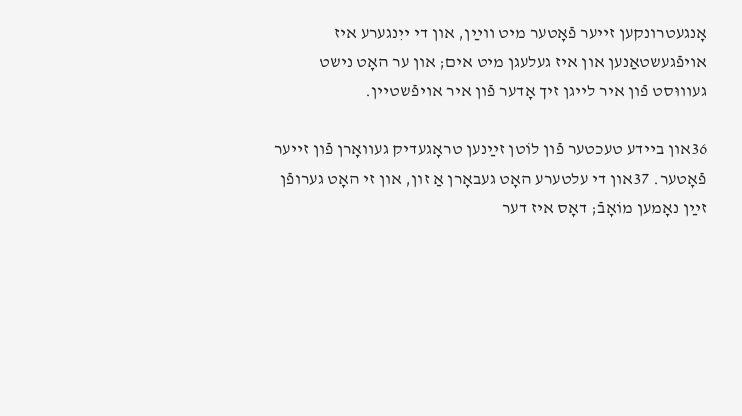אָנגעטרונקען זײער פֿאָטער מיט װײַן, און די ייִנגערע איז אױפֿגעשטאַנען און איז געלעגן מיט אים; און ער האָט נישט געװוּסט פֿון איר לײגן זיך אָדער פֿון איר אױפֿשטײן.

36און בײדע טעכטער פֿון לוֹטן זײַנען טראָגעדיק געװאָרן פֿון זײער פֿאָטער. 37און די עלטערע האָט געבאָרן אַ זון, און זי האָט גערופֿן זײַן נאָמען מוֹאָבֿ; דאָס איז דער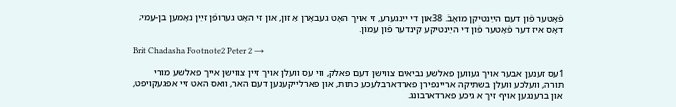פֿאָטער פֿון דעם הײַנטיקן מוֹאָבֿ. 38און די ייִנגערע, זי אױך האָט געבאָרן אַ זון, און זי האָט גערופֿן זײַן נאָמען בן-עַמי; דאָס איז דער פֿאָטער פֿון די הײַנטיקע קינדער פֿון עַמוֹן.

Brit Chadasha Footnote2 Peter 2 →

1עס זענען אבער אויך געווען פאלשע נביאים צווישן דעם פאלק, ווי עס וועלן אויך זיין צווישן אייך פאלשע מורי תורה, וועלכע וועלן בשתיקה אריינפירן פארדארבלעכע כתות, און פארלייקענען דעם האר, וואס האט זיי אפגעקויפט, און ברענגען אויף זיך א גיכע פארדארבונג.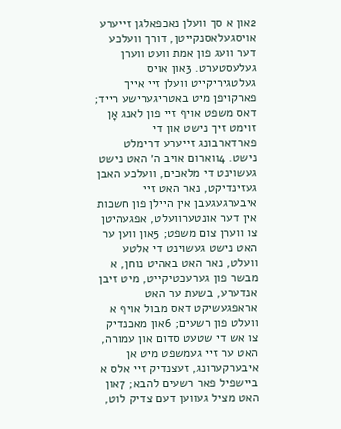2און א סך וועלן נאכפאלגן זייערע אויסגעלאסנקייטן, דורך וועלכע דער וועג פון אמת וועט ווערן געלעסטערט. 3און אויס געלטגיריקייט וועלן זיי אייך פארקויפן מיט באטריגערישע רייד; דאס משפט אויף זיי פון לאנג אָן זוימט זיך נישט און די פארדארבונג זייערע דרימלט נישט. 4ווארום אויב ה׳ האט נישט געשוינט די מלאכים, וועלכע האבן געזינדיקט, נאר האט זיי איבערגעגעבן אין היילן פון חשכות אין דער אונטערוועלט, אפגעהיטן צו ווערן צום משפט; 5און ווען ער האט נישט געשוינט די אלטע וועלט, נאר האט באהיט נוחן, א מבשר פון גערעכטיקייט, מיט זיבן אנדערע, בשעת ער האט אראפגעשיקט דאס מבול אויף א וועלט פון רשעים; 6און מאכנדיק צו אש די שטעט סדום און עמורה, האט ער זיי געמשפט מיט אן איבערקערונג, זעצנדיק זיי אלס א ביישפיל פאר רשעים להבא; 7און האט מציל געווען דעם צדיק לוט,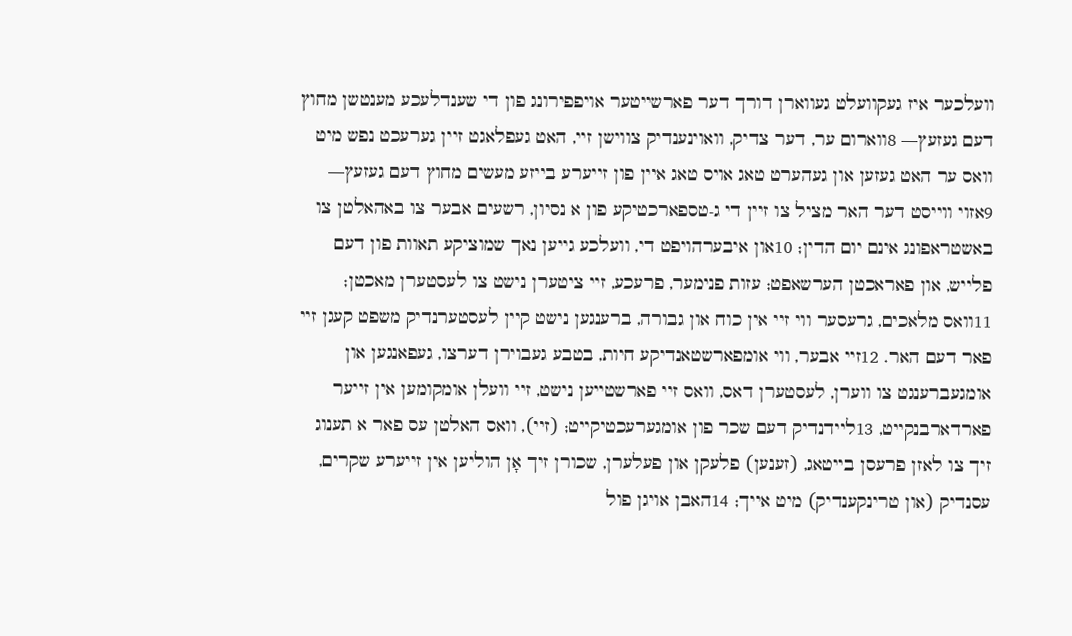וועלכער איז געקוועלט געווארן דורך דער פארשייטער אויפפירונג פון די שענדלעכע מענטשן מחוץ דעם געזעץ— 8ווארום ער, דער צדיק, וואוינענדיק צווישן זיי, האט געפלאגט זיין גערעכט נפש מיט וואס ער האט געזען און געהערט טאג אויס טאג איין פון זייערע בייזע מעשים מחוץ דעם געזעץ— 9אזוי ווייסט דער האר מציל צו זיין די ג‑טספארכטיקע פון א נסיון, רשעים אבער צו באהאלטן צו באשטראפונג אינם יום הדין; 10און איבערהויפט די, וועלכע גייען נאך שמוציקע תאוות פון דעם פלייש, און פאראכטן הערשאפט; עזות פנימער, פרעכע, זיי ציטערן נישט צו לעסטערן מאכטן; 11וואס מלאכים, גרעסער ווי זיי אין כוח און גבורה, ברענגען נישט קיין לעסטערנדיק משפט קעגן זיי פאר דעם האר. 12זיי אבער, ווי אומפארשטאנדיקע חיות, בטבע געבוירן דערצו, געפאנגען און אומגעברענגט צו ווערן, לעסטערן דאס, וואס זיי פארשטייען נישט, זיי וועלן אומקומען אין זייער פארדארבנקייט, 13ליידנדיק דעם שכר פון אומגערעכטיקייט; (זיי), וואס האלטן עס פאר א תענוג זיך צו לאזן פרעסן בייטאג, (זענען) פלעקן און פעלערן, שכורן זיך אָן הוליען אין זייערע שקרים, עסנדיק (און טרינקענדיק) מיט אייך; 14האבן אויגן פול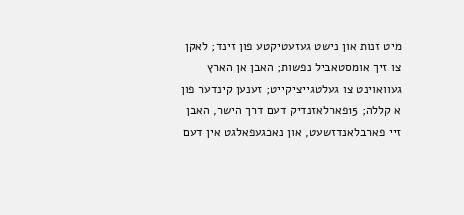מיט זנות און נישט געזעטיקטע פון זינד; לאקן צו זיך אומסטאביל נפשות; האבן אן הארץ געוואוינט צו געלטגייציקייט; זענען קינדער פון א קללה; 15פארלאזנדיק דעם דרך הישר, האבן זיי פארבלאנדזשעט, און נאכגעפאלגט אין דעם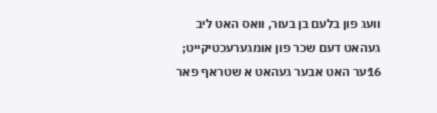וועג פון בלעם בן בעור, וואס האט ליב געהאט דעם שכר פון אומגערעכטיקייט; 16ער האט אבער געהאט א שטראף פאר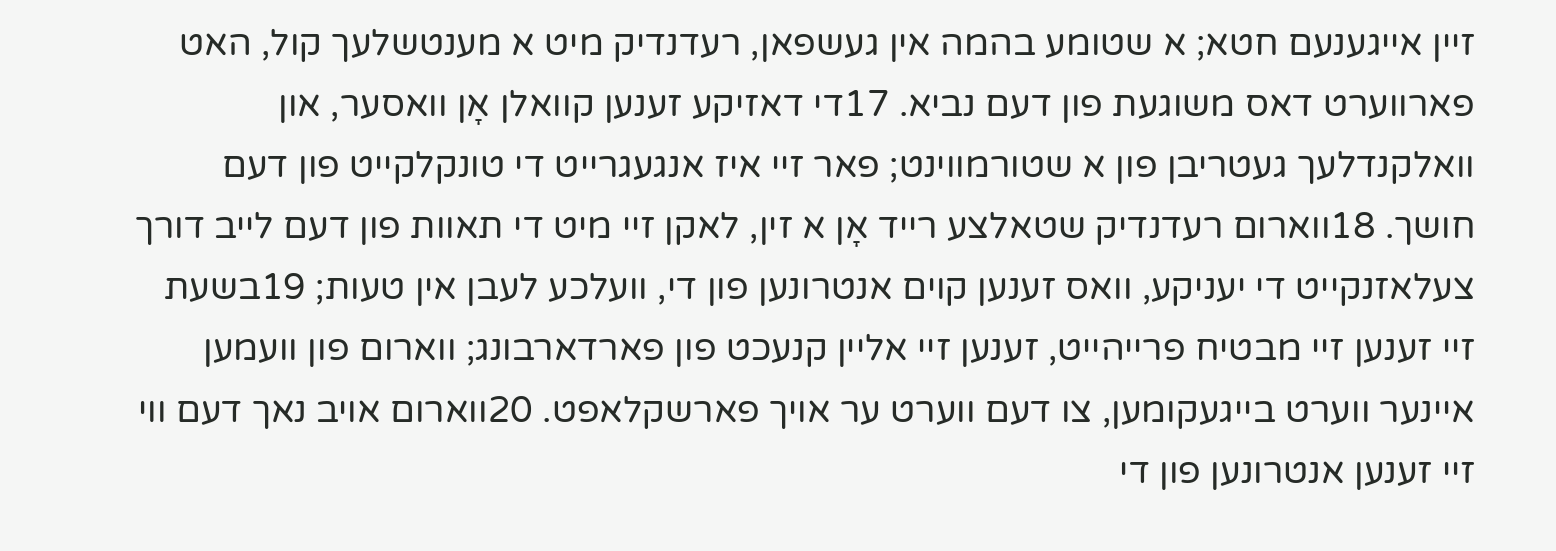זיין אייגענעם חטא; א שטומע בהמה אין געשפאן, רעדנדיק מיט א מענטשלעך קול, האט פארווערט דאס משוגעת פון דעם נביא. 17די דאזיקע זענען קוואלן אָן וואסער, און וואלקנדלעך געטריבן פון א שטורמווינט; פאר זיי איז אנגעגרייט די טונקלקייט פון דעם חושך. 18ווארום רעדנדיק שטאלצע רייד אָן א זין, לאקן זיי מיט די תאוות פון דעם לייב דורך צעלאזנקייט די יעניקע, וואס זענען קוים אנטרונען פון די, וועלכע לעבן אין טעות; 19בשעת זיי זענען זיי מבטיח פרייהייט, זענען זיי אליין קנעכט פון פארדארבונג; ווארום פון וועמען איינער ווערט בייגעקומען, צו דעם ווערט ער אויך פארשקלאפט. 20ווארום אויב נאך דעם ווי זיי זענען אנטרונען פון די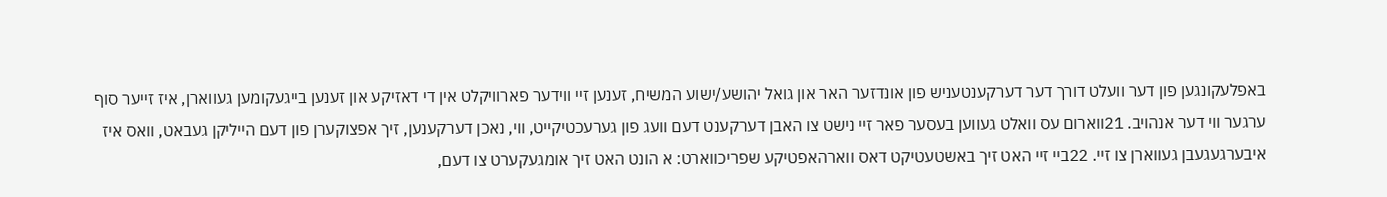באפלעקונגען פון דער וועלט דורך דער דערקענטעניש פון אונדזער האר און גואל יהושע/ישוע המשיח, זענען זיי ווידער פארוויקלט אין די דאזיקע און זענען בייגעקומען געווארן, איז זייער סוף ערגער ווי דער אנהויב. 21ווארום עס וואלט געווען בעסער פאר זיי נישט צו האבן דערקענט דעם וועג פון גערעכטיקייט, ווי, נאכן דערקענען, זיך אפצוקערן פון דעם הייליקן געבאט, וואס איז איבערגעגעבן געווארן צו זיי. 22ביי זיי האט זיך באשטעטיקט דאס ווארהאפטיקע שפריכווארט: א הונט האט זיך אומגעקערט צו דעם,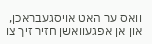וואס ער האט אויסגעבראכן, און אן אפגעוואשן חזיר זיך צו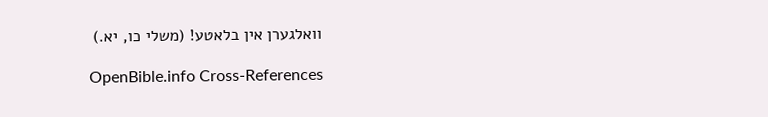וואלגערן אין בלאטע! (משלי כו, יא.)

OpenBible.info Cross-References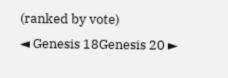(ranked by vote)
◄ Genesis 18Genesis 20 ►